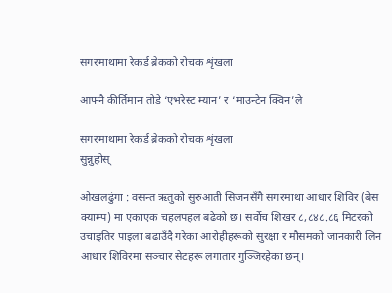सगरमाथामा रेकर्ड ब्रेकको रोचक शृंखला

आफ्नै कीर्तिमान तोडे ‘एभरेस्ट म्यान’ र ‘माउन्टेन क्विन’ले

सगरमाथामा रेकर्ड ब्रेकको रोचक शृंखला
सुन्नुहोस्

ओखलढुंगा : वसन्त ऋतुको सुरुआती सिजनसँगै सगरमाथा आधार शिविर (बेस क्याम्प) मा एकाएक चहलपहल बढेको छ। सर्वोच शिखर ८,८४८.८६ मिटरको उचाइतिर पाइला बढाउँदै गरेका आरोहीहरूको सुरक्षा र मौसमको जानकारी लिन आधार शिविरमा सञ्चार सेटहरू लगातार गुञ्जिरहेका छन्।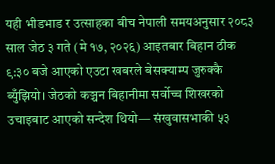यही भीडभाड र उत्साहका बीच नेपाली समयअनुसार २०८३ साल जेठ ३ गते (मे १७, २०२६) आइतबार बिहान ठीक ९:३० बजे आएको एउटा खबरले बेसक्याम्प जुरुक्कै ब्युँझियो। जेठको कञ्चन बिहानीमा सर्वोच्च शिखरको उचाइबाट आएको सन्देश थियो— संखुवासभाकी ५३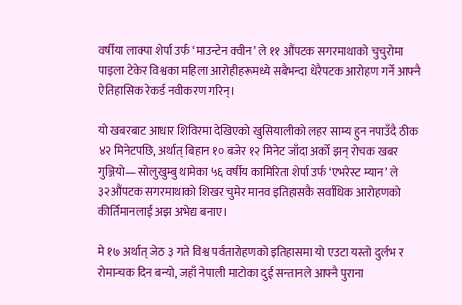वर्षीया लाक्पा शेर्पा उर्फ ‘माउन्टेन क्वीन’ ले ११ औंपटक सगरमाथाको चुचुरोमा पाइला टेकेर विश्वका महिला आरोहीहरूमध्ये सबैभन्दा धेरैपटक आरोहण गर्ने आफ्नै ऐतिहासिक रेकर्ड नवीकरण गरिन्।

यो खबरबाट आधार शिविरमा देखिएको खुसियालीको लहर साम्य हुन नपाउँदै ठीक ४२ मिनेटपछि, अर्थात् बिहान १० बजेर १२ मिनेट जाँदा अर्को झन् रोचक खबर गुञ्जियो— सोलुखुम्बु थामेका ५६ वर्षीय कामिरिता शेर्पा उर्फ ‘एभरेस्ट म्यान’ ले ३२औंपटक सगरमाथाको शिखर चुमेर मानव इतिहासकै सर्वाधिक आरोहणको कीर्तिमानलाई अझ अभेद्य बनाए।

मे १७ अर्थात् जेठ ३ गते विश्व पर्वतारोहणको इतिहासमा यो एउटा यस्तो दुर्लभ र रोमान्चक दिन बन्यो, जहाँ नेपाली माटोका दुई सन्तानले आफ्नै पुराना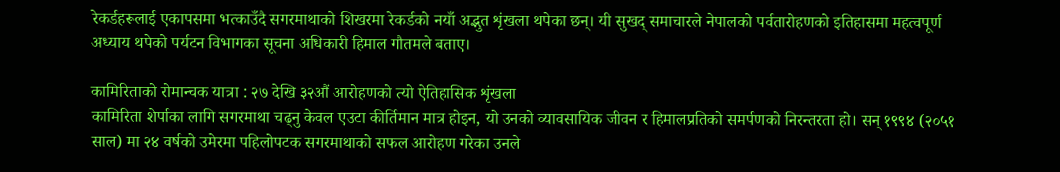रेकर्डहरूलाई एकापसमा भत्काउँदै सगरमाथाको शिखरमा रेकर्डको नयाँ अद्भुत शृंखला थपेका छन्। यी सुखद् समाचारले नेपालको पर्वतारोहणको इतिहासमा महत्वपूर्ण अध्याय थपेको पर्यटन विभागका सूचना अधिकारी हिमाल गौतमले बताए।

कामिरिताको रोमान्चक यात्रा : २७ देखि ३२औं आरोहणको त्यो ऐतिहासिक शृंखला
कामिरिता शेर्पाका लागि सगरमाथा चढ्नु केवल एउटा कीर्तिमान मात्र होइन, यो उनको व्यावसायिक जीवन र हिमालप्रतिको समर्पणको निरन्तरता हो। सन् १९९४ (२०५१ साल) मा २४ वर्षको उमेरमा पहिलोपटक सगरमाथाको सफल आरोहण गरेका उनले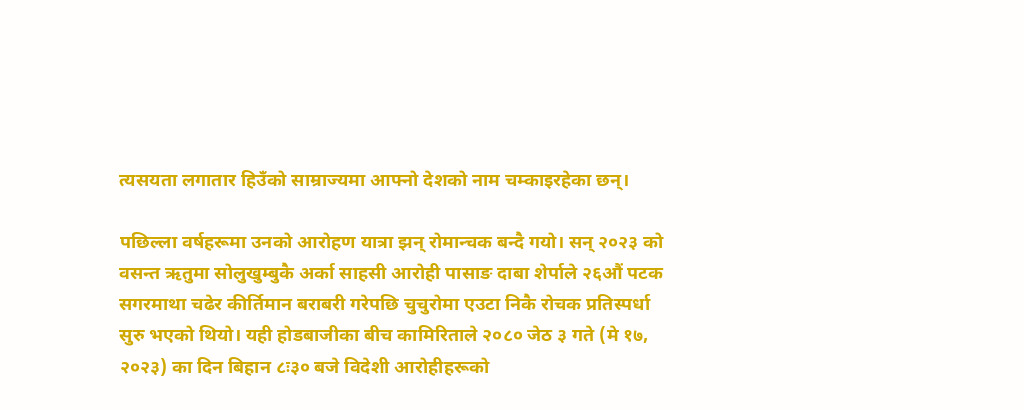त्यसयता लगातार हिउँको साम्राज्यमा आफ्नो देशको नाम चम्काइरहेका छन्।

पछिल्ला वर्षहरूमा उनको आरोहण यात्रा झन् रोमान्चक बन्दै गयो। सन् २०२३ को वसन्त ऋतुमा सोलुखुम्बुकै अर्का साहसी आरोही पासाङ दाबा शेर्पाले २६औं पटक सगरमाथा चढेर कीर्तिमान बराबरी गरेपछि चुचुरोमा एउटा निकै रोचक प्रतिस्पर्धा सुरु भएको थियो। यही होडबाजीका बीच कामिरिताले २०८० जेठ ३ गते (मे १७, २०२३) का दिन बिहान ८ः३० बजे विदेशी आरोहीहरूको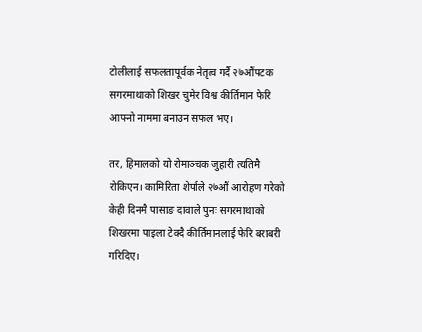टोलीलाई सफलतापूर्वक नेतृत्व गर्दै २७औंपटक सगरमाथाको शिखर चुमेर विश्व कीर्तिमान फेरि आफ्नो नाममा बनाउन सफल भए।

तर, हिमालको यो रोमाञ्चक जुहारी त्यतिमै रोकिएन। कामिरिता शेर्पाले २७औं आरोहण गरेको केही दिनमै पासाङ दावाले पुनः सगरमाथाको शिखरमा पाइला टेक्दै कीर्तिमानलाई फेरि बराबरी गरिदिए।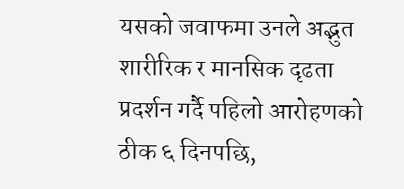यसको जवाफमा उनले अद्भुत शारीरिक र मानसिक दृढता प्रदर्शन गर्दै पहिलो आरोहणको ठीक ६ दिनपछि,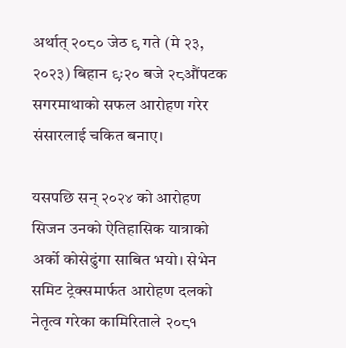अर्थात् २०८० जेठ ९ गते (मे २३, २०२३) बिहान ९ः२० बजे २८औंपटक सगरमाथाको सफल आरोहण गरेर संसारलाई चकित बनाए।

यसपछि सन् २०२४ को आरोहण सिजन उनको ऐतिहासिक यात्राको अर्को कोसेढुंगा साबित भयो। सेभेन समिट ट्रेक्समार्फत आरोहण दलको नेतृत्व गरेका कामिरिताले २०८१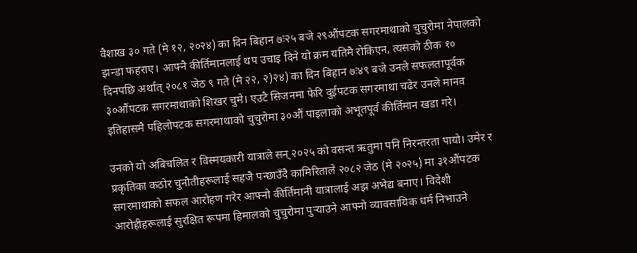वैशाख ३० गते (मे १२, २०२४) का दिन बिहान ७ः२५ बजे २९औंपटक सगरमाथाको चुचुरोमा नेपालको झन्डा फहराए। आफ्नै कीर्तिमानलाई थप उचाइ दिने यो क्रम यतिमै रोकिएन, त्यसको ठीक १० दिनपछि अर्थात् २०८१ जेठ ९ गते (मे २२, २)२४) का दिन बिहान ७ः४९ बजे उनले सफलतापूर्वक ३०औंपटक सगरमाथाको शिखर चुमे। एउटै सिजनमा फेरि दुईपटक सगरमाथा चढेर उनले मानव इतिहासमै पहिलोपटक सगरमाथाको चुचुरोमा ३०औं पाइलाको अभूतपूर्व कीर्तिमान खडा गरे।

उनको यो अबिचलित र विस्मयकारी यात्राले सन् २०२५ को वसन्त ऋतुमा पनि निरन्तरता पायो। उमेर र प्रकृतिका कठोर चुनौतीहरूलाई सहजै पन्छाउँदै कामिरिताले २०८२ जेठ (मे २०२५) मा ३१औंपटक सगरमाथाको सफल आरोहण गरेर आफ्नो कीर्तिमानी यात्रालाई अझ अभेद्य बनाए। विदेशी आरोहीहरूलाई सुरक्षित रूपमा हिमालको चुचुरोमा पु‍र्‍याउने आफ्नो व्यावसायिक धर्म निभाउने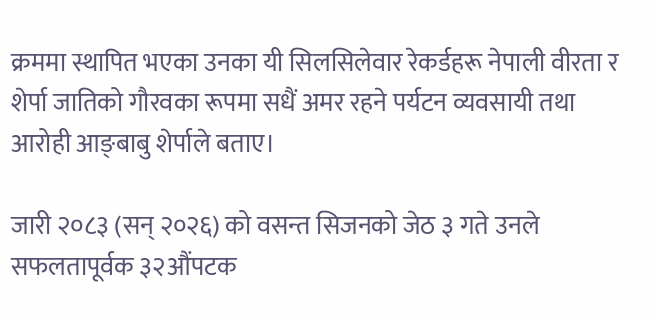क्रममा स्थापित भएका उनका यी सिलसिलेवार रेकर्डहरू नेपाली वीरता र शेर्पा जातिको गौरवका रूपमा सधैं अमर रहने पर्यटन व्यवसायी तथा आरोही आङ्बाबु शेर्पाले बताए।

जारी २०८३ (सन् २०२६) को वसन्त सिजनको जेठ ३ गते उनले सफलतापूर्वक ३२औंपटक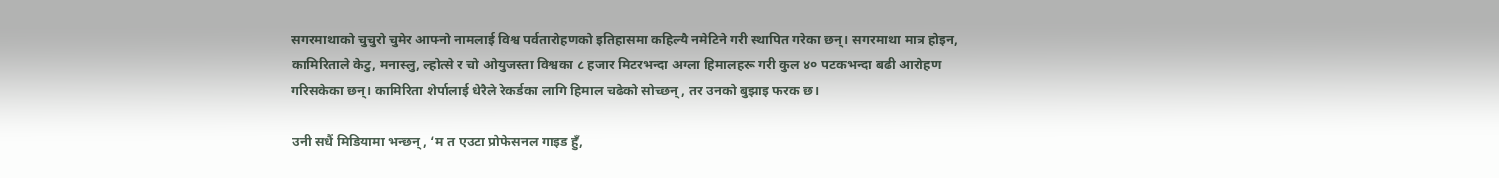सगरमाथाको चुचुरो चुमेर आफ्नो नामलाई विश्व पर्वतारोहणको इतिहासमा कहिल्यै नमेटिने गरी स्थापित गरेका छन्। सगरमाथा मात्र होइन, कामिरिताले केटु, मनास्लु, ल्होत्से र चो ओयुजस्ता विश्वका ८ हजार मिटरभन्दा अग्ला हिमालहरू गरी कुल ४० पटकभन्दा बढी आरोहण गरिसकेका छन्। कामिरिता शेर्पालाई धेरैले रेकर्डका लागि हिमाल चढेको सोच्छन्, तर उनको बुझाइ फरक छ।

उनी सधैं मिडियामा भन्छन्, ‘म त एउटा प्रोफेसनल गाइड हुँ,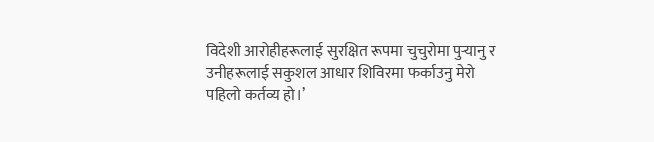विदेशी आरोहीहरूलाई सुरक्षित रूपमा चुचुरोमा पुर्‍यानु र उनीहरूलाई सकुशल आधार शिविरमा फर्काउनु मेरो पहिलो कर्तव्य हो।’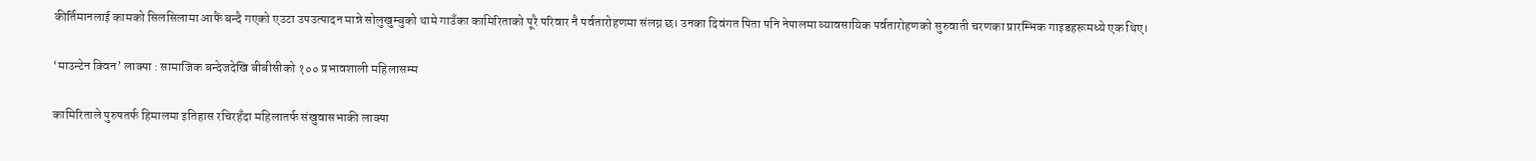कीर्तिमानलाई कामको सिलसिलामा आफैं बन्दै गएको एउटा उपउत्पादन मान्ने सोलुखुम्बुको थामे गाउँका कामिरिताको पूरै परिवार नै पर्वतारोहणमा संलग्न छ। उनका दिवंगत पिता पनि नेपालमा व्यावसायिक पर्वतारोहणको सुरुवाती चरणका प्रारम्भिक गाइडहरूमध्ये एक थिए।

‘माउन्टेन क्विन’ लाक्पा : सामाजिक बन्देजदेखि बीबीसीको १०० प्रभावशाली महिलासम्म

कामिरिताले पुरुषतर्फ हिमालमा इतिहास रचिरहँदा महिलातर्फ संखुवासभाकी लाक्पा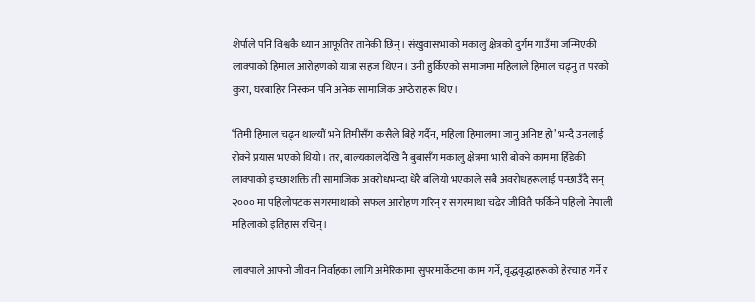शेर्पाले पनि विश्वकै ध्यान आफूतिर तानेकी छिन्। संखुवासभाको मकालु क्षेत्रको दुर्गम गाउँमा जन्मिएकी लाक्पाको हिमाल आरोहणको यात्रा सहज थिएन। उनी हुर्किएको समाजमा महिलाले हिमाल चढ्नु त परको कुरा, घरबाहिर निस्कन पनि अनेक सामाजिक अप्ठेराहरू थिए।

‘तिमी हिमाल चढ्न थाल्यौं भने तिमीसँग कसैले बिहे गर्दैन, महिला हिमालमा जानु अनिष्ट हो’ भन्दै उनलाई रोक्ने प्रयास भएको थियो। तर, बाल्यकालदेखि नै बुबासँग मकालु क्षेत्रमा भारी बोक्ने काममा हिँडेकी लाक्पाको इच्छाशक्ति ती सामाजिक अवरोधभन्दा धेरै बलियो भएकाले सबै अवरोधहरूलाई पन्छाउँदै सन् २००० मा पहिलोपटक सगरमाथाको सफल आरोहण गरिन् र सगरमाथा चढेर जीवितै फर्किने पहिलो नेपाली महिलाको इतिहास रचिन्।

लाक्पाले आफ्नो जीवन निर्वाहका लागि अमेरिकामा सुपरमार्केटमा काम गर्ने, वृद्धवृद्धाहरूको हेरचाह गर्ने र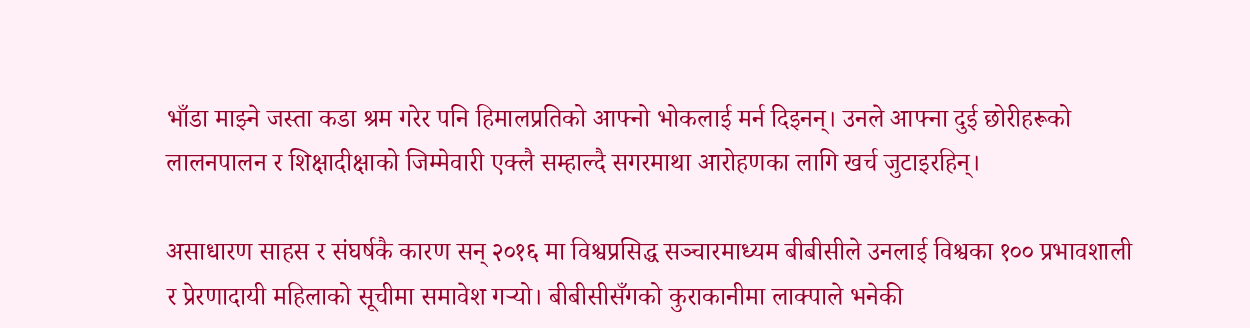भाँडा माझ्ने जस्ता कडा श्रम गरेर पनि हिमालप्रतिको आफ्नो भोकलाई मर्न दिइनन्। उनले आफ्ना दुई छोरीहरूको लालनपालन र शिक्षादीक्षाको जिम्मेवारी एक्लै सम्हाल्दै सगरमाथा आरोहणका लागि खर्च जुटाइरहिन्।

असाधारण साहस र संघर्षकै कारण सन् २०१६ मा विश्वप्रसिद्ध सञ्चारमाध्यम बीबीसीले उनलाई विश्वका १०० प्रभावशाली र प्रेरणादायी महिलाको सूचीमा समावेश ग‍र्‍यो। बीबीसीसँगको कुराकानीमा लाक्पाले भनेकी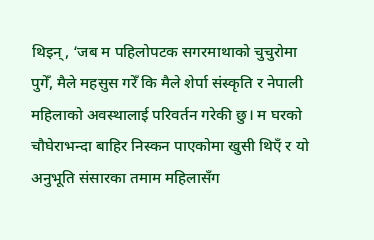थिइन्, ‘जब म पहिलोपटक सगरमाथाको चुचुरोमा पुगेँ, मैले महसुस गरेँ कि मैले शेर्पा संस्कृति र नेपाली महिलाको अवस्थालाई परिवर्तन गरेकी छु। म घरको चौघेराभन्दा बाहिर निस्कन पाएकोमा खुसी थिएँ र यो अनुभूति संसारका तमाम महिलासँग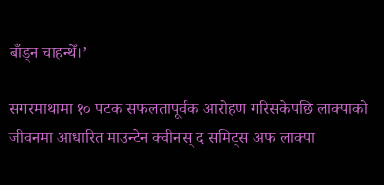बाँड्न चाहन्थेँ।’

सगरमाथामा १० पटक सफलतापूर्वक आरोहण गरिसकेपछि लाक्पाको जीवनमा आधारित माउन्टेन क्वीनस् द समिट्स अफ लाक्पा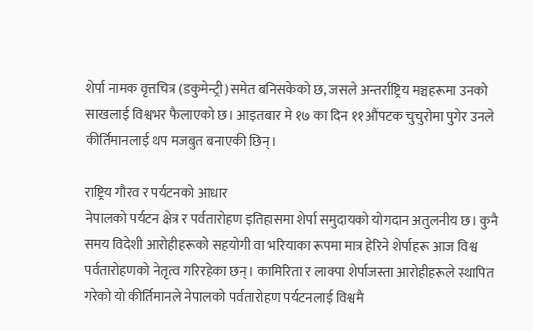शेर्पा नामक वृत्तचित्र (डकुमेन्ट्री)समेत बनिसकेको छ, जसले अन्तर्राष्ट्रिय मञ्चहरूमा उनको साखलाई विश्वभर फैलाएको छ। आइतबार मे १७ का दिन ११औंपटक चुचुरोमा पुगेर उनले कीर्तिमानलाई थप मजबुत बनाएकी छिन्।

राष्ट्रिय गौरव र पर्यटनको आधार
नेपालको पर्यटन क्षेत्र र पर्वतारोहण इतिहासमा शेर्पा समुदायको योगदान अतुलनीय छ। कुनै समय विदेशी आरोहीहरूको सहयोगी वा भरियाका रूपमा मात्र हेरिने शेर्पाहरू आज विश्व पर्वतारोहणको नेतृत्व गरिरहेका छन्। कामिरिता र लाक्पा शेर्पाजस्ता आरोहीहरूले स्थापित गरेको यो कीर्तिमानले नेपालको पर्वतारोहण पर्यटनलाई विश्वमै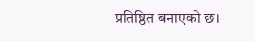प्रतिष्ठित बनाएको छ।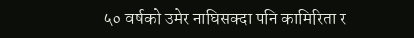५० वर्षको उमेर नाघिसक्दा पनि कामिरिता र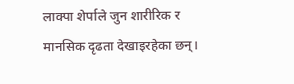लाक्पा शेर्पाले जुन शारीरिक र मानसिक दृढता देखाइरहेका छन्।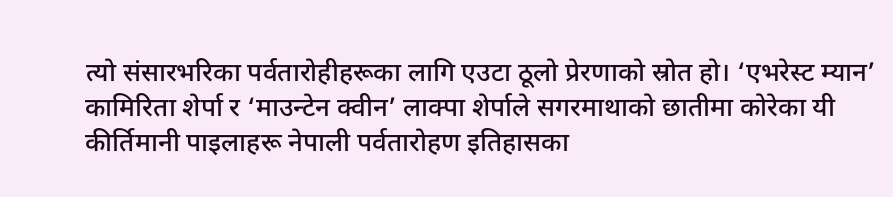त्यो संसारभरिका पर्वतारोहीहरूका लागि एउटा ठूलो प्रेरणाको स्रोत हो। ‘एभरेस्ट म्यान’ कामिरिता शेर्पा र ‘माउन्टेन क्वीन’ लाक्पा शेर्पाले सगरमाथाको छातीमा कोरेका यी कीर्तिमानी पाइलाहरू नेपाली पर्वतारोहण इतिहासका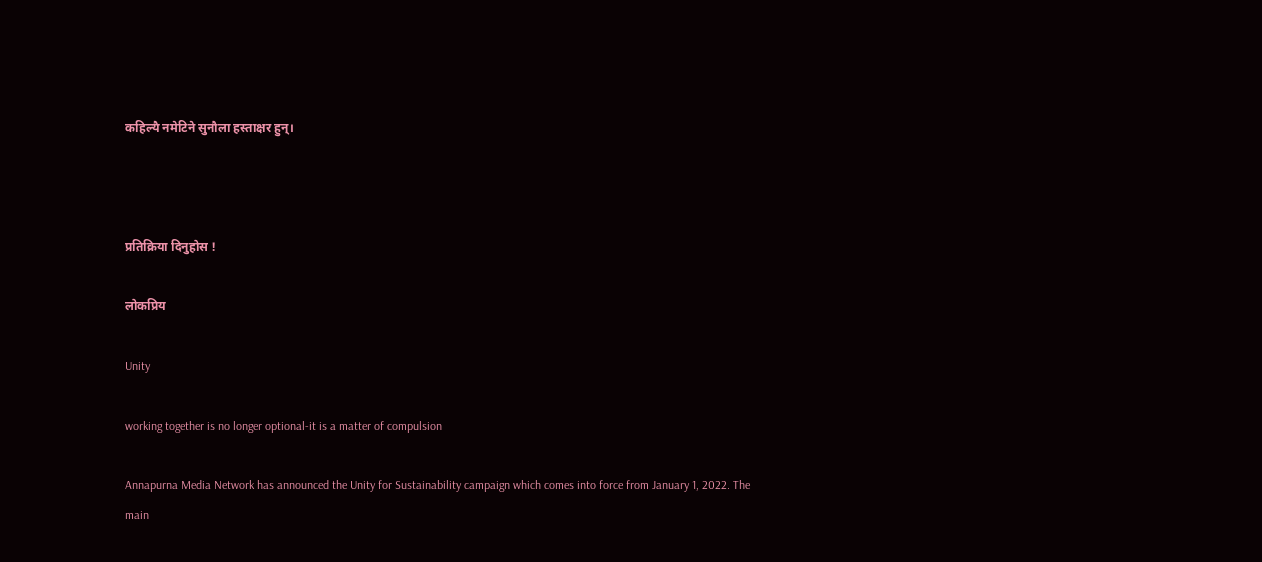कहिल्यै नमेटिने सुनौला हस्ताक्षर हुन्।



प्रतिक्रिया दिनुहोस !

लोकप्रिय

Unity

working together is no longer optional-it is a matter of compulsion

Annapurna Media Network has announced the Unity for Sustainability campaign which comes into force from January 1, 2022. The main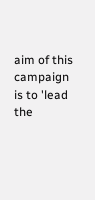aim of this campaign is to 'lead the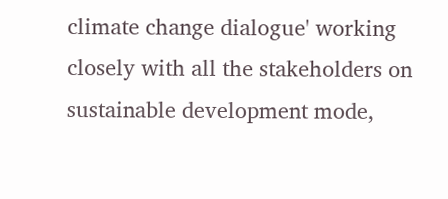climate change dialogue' working closely with all the stakeholders on sustainable development mode,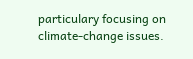particulary focusing on climate-change issues.